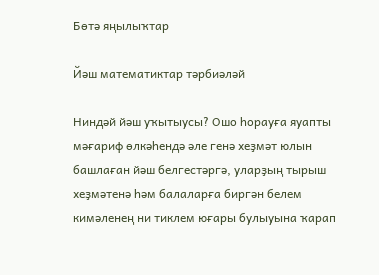Бөтә яңылыҡтар

Йәш математиктар тәрбиәләй

Ниндәй йәш уҡытыусы? Ошо һорауға яуапты мәғариф өлкәһендә әле генә хеҙмәт юлын башлаған йәш белгестәргә, уларҙың тырыш хеҙмәтенә һәм балаларға биргән белем кимәленең ни тиклем юғары булыуына ҡарап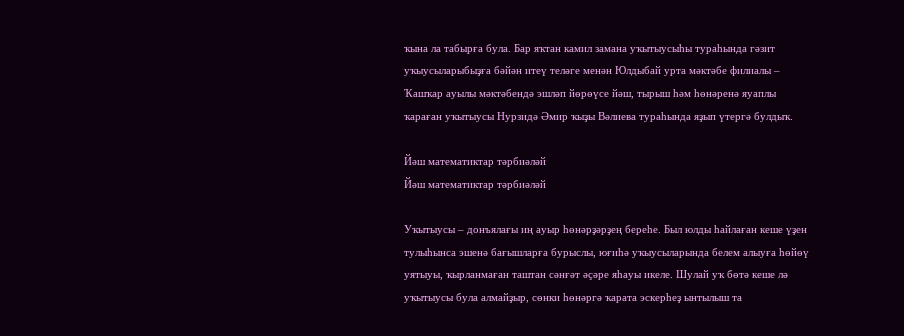ҡына ла табырға була. Бар яҡтан камил замана уҡытыусыһы тураһында гәзит уҡыусыларыбыҙға бәйән итеү теләге менән Юлдыбай урта мәктәбе филиалы – Ҡашҡар ауылы мәктәбендә эшләп йөрөүсе йәш, тырыш һәм һөнәренә яуаплы ҡараған уҡытыусы Нурзидә Әмир ҡыҙы Вәлиева тураһында яҙып үтергә булдыҡ.

Йәш математиктар тәрбиәләй
Йәш математиктар тәрбиәләй

Уҡытыусы – донъялағы иң ауыр һөнәрҙәрҙең береһе. Был юлды һайлаған кеше үҙен тулыһынса эшенә бағышларға бурыслы, юғиһә уҡыусыларында белем алыуға һөйөү уятыуы, ҡырланмаған таштан сәнғәт әҫәре яһауы икеле. Шулай уҡ бөтә кеше лә уҡытыусы була алмайҙыр, сөнки һөнәргә ҡарата эскерһеҙ ынтылыш та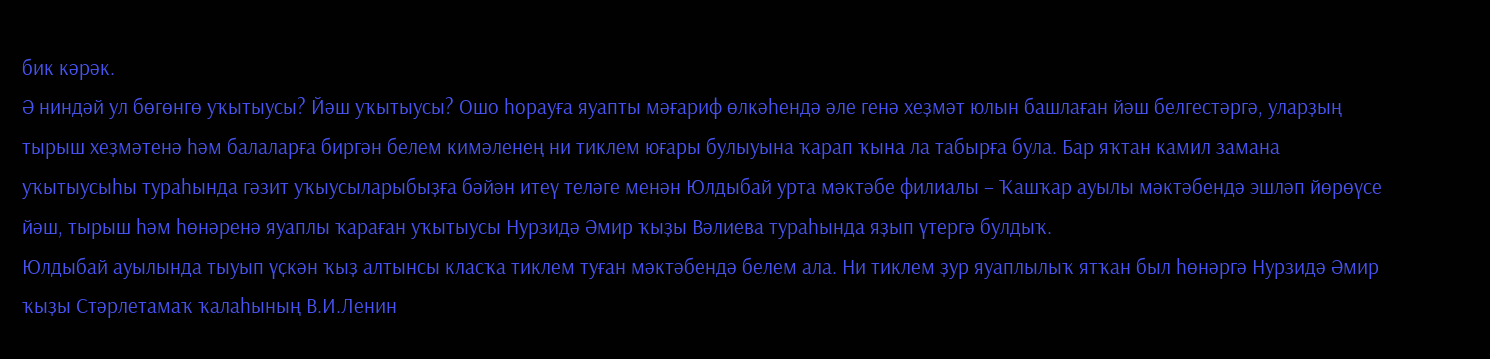бик кәрәк.
Ә ниндәй ул бөгөнгө уҡытыусы? Йәш уҡытыусы? Ошо һорауға яуапты мәғариф өлкәһендә әле генә хеҙмәт юлын башлаған йәш белгестәргә, уларҙың тырыш хеҙмәтенә һәм балаларға биргән белем кимәленең ни тиклем юғары булыуына ҡарап ҡына ла табырға була. Бар яҡтан камил замана уҡытыусыһы тураһында гәзит уҡыусыларыбыҙға бәйән итеү теләге менән Юлдыбай урта мәктәбе филиалы – Ҡашҡар ауылы мәктәбендә эшләп йөрөүсе йәш, тырыш һәм һөнәренә яуаплы ҡараған уҡытыусы Нурзидә Әмир ҡыҙы Вәлиева тураһында яҙып үтергә булдыҡ.
Юлдыбай ауылында тыуып үҫкән ҡыҙ алтынсы класҡа тиклем туған мәктәбендә белем ала. Ни тиклем ҙур яуаплылыҡ ятҡан был һөнәргә Нурзидә Әмир ҡыҙы Стәрлетамаҡ ҡалаһының В.И.Ленин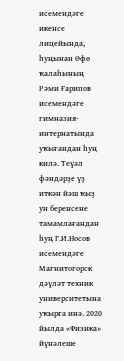исемендәге икенсе лицейында, һуңынан Өфө ҡалаһының Рәми Ғарипов исемендәге гимназия-интернатында уҡығандан һуң килә. Теүәл фәндәрҙе үҙ иткән йәш ҡыҙ ун беренсене тамамлағандан һуң Г.И.Носов исемендәге Магнитогорск дәүләт техник университетына уҡырға инә. 2020 йылда «Физика» йүнәлеше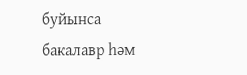буйынса бакалавр һәм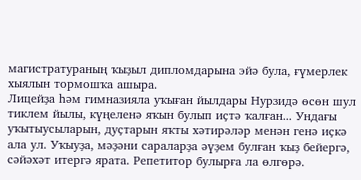магистратураның ҡыҙыл дипломдарына эйә була, ғүмерлек хыялын тормошҡа ашыра.
Лицейҙа һәм гимназияла уҡыған йылдары Нурзидә өсөн шул тиклем йылы, күңеленә яҡын булып иҫтә ҡалған... Ундағы уҡытыусыларын, дуҫтарын яҡты хәтирәләр менән генә иҫкә ала ул. Уҡыуҙа, мәҙәни сараларҙа әүҙем булған ҡыҙ бейергә, сәйәхәт итергә ярата. Репетитор булырға ла өлгөрә.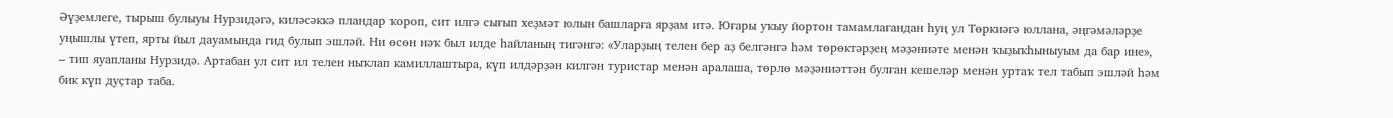Әүҙемлеге, тырыш булыуы Нурзидәгә, киләсәккә пландар ҡороп, сит илгә сығып хеҙмәт юлын башларға ярҙам итә. Юғары уҡыу йортон тамамлағандан һуң ул Төркиәгә юллана, әңгәмәләрҙе уңышлы үтеп, ярты йыл дауамында гид булып эшләй. Ни өсөн нәҡ был илде һайланың тигәнгә: «Уларҙың телен бер аҙ белгәнгә һәм төрөктәрҙең мәҙәниәте менән ҡыҙыҡһыныуым да бар ине», – тип яуапланы Нурзидә. Артабан ул сит ил телен ныҡлап камиллаштыра, күп илдәрҙән килгән туристар менән аралаша, төрлө мәҙәниәттән булған кешеләр менән уртаҡ тел табып эшләй һәм бик күп дуҫтар таба.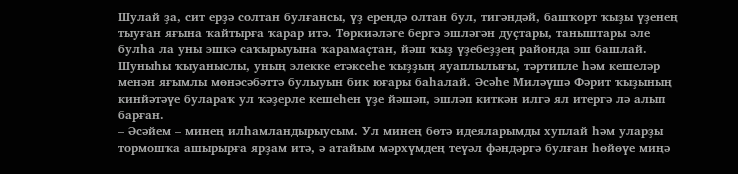Шулай ҙа, сит ерҙә солтан булғансы, үҙ ереңдә олтан бул, тигәндәй, башҡорт ҡыҙы үҙенең тыуған яғына ҡайтырға ҡарар итә. Төркиәләге бергә эшләгән дуҫтары, таныштары әле булһа ла уны эшкә саҡырыуына ҡарамаҫтан, йәш ҡыҙ үҙебеҙҙең районда эш башлай. Шуныһы ҡыуаныслы, уның элекке етәксеһе ҡыҙҙың яуаплылығы, тәртипле һәм кешеләр менән яғымлы мөнәсәбәттә булыуын бик юғары баһалай. Әсәһе Миләүшә Фәрит ҡыҙының кинйәтәүе булараҡ ул ҡәҙерле кешеһен үҙе йәшәп, эшләп киткән илгә ял итергә лә алып барған.
– Әсәйем – минең илһамландырыусым. Ул минең бөтә идеяларымды хуплай һәм уларҙы тормошҡа ашырырға ярҙам итә, ә атайым мәрхүмдең теүәл фәндәргә булған һөйөүе миңә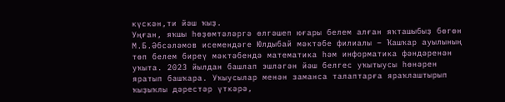күскән,ти йәш ҡыҙ.
Уңған, яҡшы һөҙөмтәләргә өлгәшеп юғары белем алған яҡташыбыҙ бөгөн М.Б.Әбсәләмов исемендәге Юлдыбай мәктәбе филиалы – Ҡашҡар ауылының төп белем биреү мәктәбендә математика һәм информатика фәндәренән уҡыта. 2023 йылдан башлап эшләгән йәш белгес уҡытыусы һөнәрен яратып башҡара. Уҡыусылар менән заманса талаптарға яраҡлаштырып ҡыҙыҡлы дәрестәр үткәрә,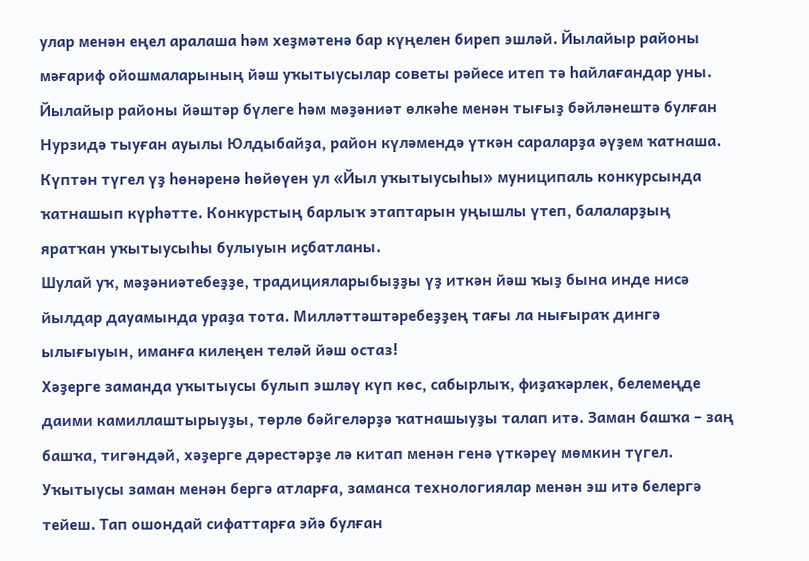улар менән еңел аралаша һәм хеҙмәтенә бар күңелен биреп эшләй. Йылайыр районы мәғариф ойошмаларының йәш уҡытыусылар советы рәйесе итеп тә һайлағандар уны. Йылайыр районы йәштәр бүлеге һәм мәҙәниәт өлкәһе менән тығыҙ бәйләнештә булған Нурзидә тыуған ауылы Юлдыбайҙа, район күләмендә үткән сараларҙа әүҙем ҡатнаша. Күптән түгел үҙ һөнәренә һөйөүен ул «Йыл уҡытыусыһы» муниципаль конкурсында ҡатнашып күрһәтте. Конкурстың барлыҡ этаптарын уңышлы үтеп, балаларҙың яратҡан уҡытыусыһы булыуын иҫбатланы.
Шулай уҡ, мәҙәниәтебеҙҙе, традицияларыбыҙҙы үҙ иткән йәш ҡыҙ бына инде нисә йылдар дауамында ураҙа тота. Милләттәштәребеҙҙең тағы ла нығыраҡ дингә ылығыуын, иманға килеңен теләй йәш остаз!
Хәҙерге заманда уҡытыусы булып эшләү күп көс, сабырлыҡ, фиҙаҡәрлек, белемеңде даими камиллаштырыуҙы, төрлө бәйгеләрҙә ҡатнашыуҙы талап итә. Заман башҡа – заң башҡа, тигәндәй, хәҙерге дәрестәрҙе лә китап менән генә үткәреү мөмкин түгел. Уҡытыусы заман менән бергә атларға, заманса технологиялар менән эш итә белергә тейеш. Тап ошондай сифаттарға эйә булған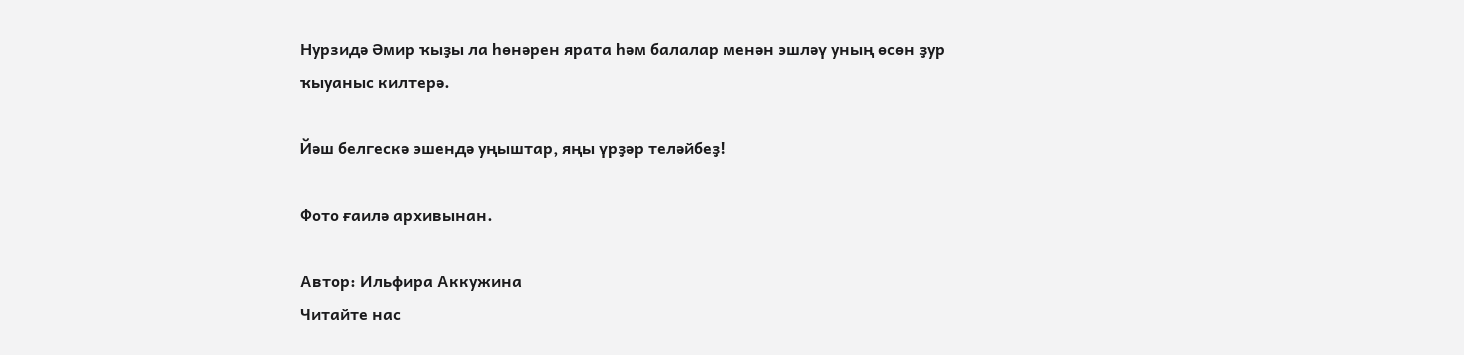Нурзидә Әмир ҡыҙы ла һөнәрен ярата һәм балалар менән эшләү уның өсөн ҙур ҡыуаныс килтерә.

Йәш белгескә эшендә уңыштар, яңы үрҙәр теләйбеҙ!

Фото ғаилә архивынан.

Автор: Ильфира Аккужина
Читайте нас